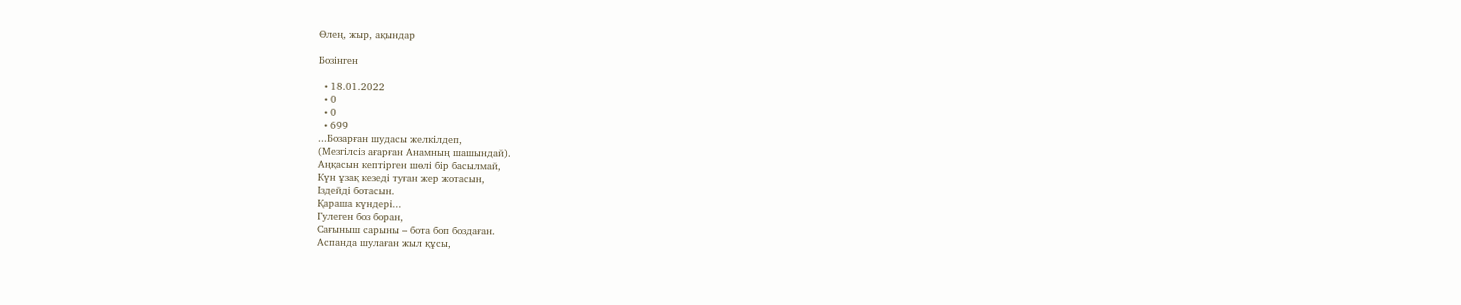Өлең, жыр, ақындар

Бозінген

  • 18.01.2022
  • 0
  • 0
  • 699
...Бозарған шудасы желкілдеп,
(Мезгілсіз ағарған Анамның шашындай).
Аңқасын кептірген шөлі бір басылмай,
Күн ұзақ кезеді туған жер жотасын,
Іздейді ботасын.
Қараша күндері...
Гулеген боз боран,
Сағыныш сарыны – бота боп боздаған.
Аспанда шулаған жыл құсы,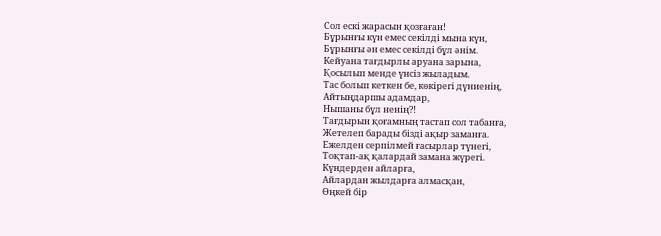Сол ескі жарасын қозғаған!
Бұрынғы күн емес секілді мына күн,
Бұрынғы ән емес секілді бұл әнім.
Кейуана тағдырлы аруана зарына,
Қосылып менде үнсіз жыладым.
Тас болып кеткен бе, көкірегі дүниенің,
Айтыңдаршы адамдар,
Нышаны бұл ненің?!
Тағдырын қоғамның тастап сол табанға,
Жетелеп барады бізді ақыр заманға.
Ежелден серпілмей ғасырлар түнегі,
Тоқтап-ақ қалардай замана жүрегі.
Күндерден айларға,
Айлардан жылдарға алмасқан,
Өңкей бір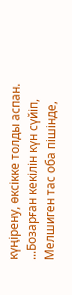күңірену, өксікке толды аспан.
...Бозарған кекілін күн сүйіп,
Мелшиген тас оба пішінде,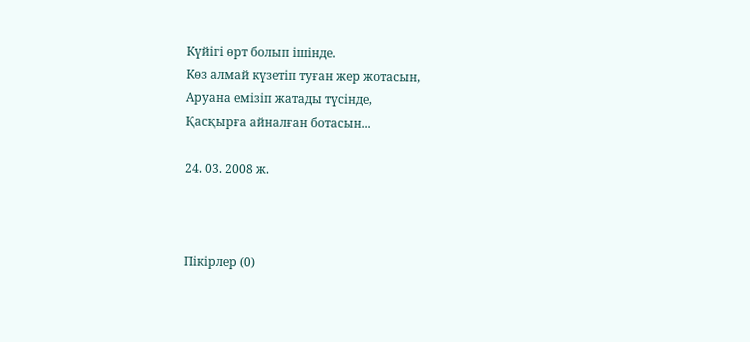Күйігі өрт болып ішінде.
Көз алмай күзетіп туған жер жотасын,
Аруана емізіп жатады түсінде,
Қасқырға айналған ботасын...

24. 03. 2008 ж.



Пікірлер (0)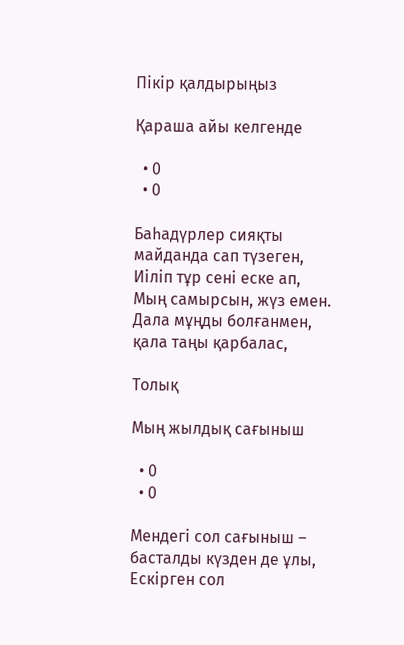Пікір қалдырыңыз

Қараша айы келгенде

  • 0
  • 0

Баһадүрлер сияқты майданда сап түзеген,
Иіліп тұр сені еске ап,
Мың самырсын, жүз емен.
Дала мұңды болғанмен, қала таңы қарбалас,

Толық

Мың жылдық сағыныш

  • 0
  • 0

Мендегі сол сағыныш – басталды күзден де ұлы,
Ескірген сол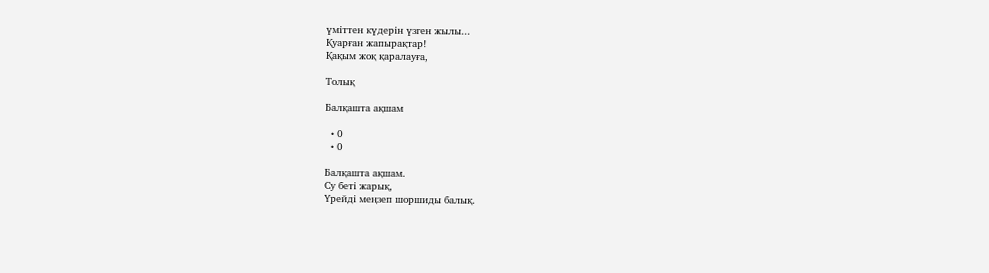үміттен күдерін үзген жылы...
Қуарған жапырақтар!
Қақым жоқ қаралауға,

Толық

Балқашта ақшам

  • 0
  • 0

Балқашта ақшам.
Су беті жарық,
Үрейді меңзеп шоршиды балық.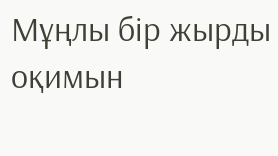Мұңлы бір жырды оқимын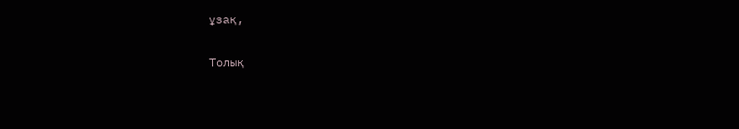ұзақ,

Толық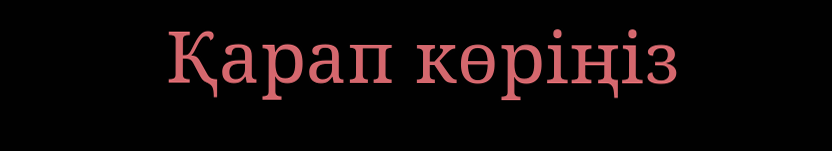Қарап көріңіз